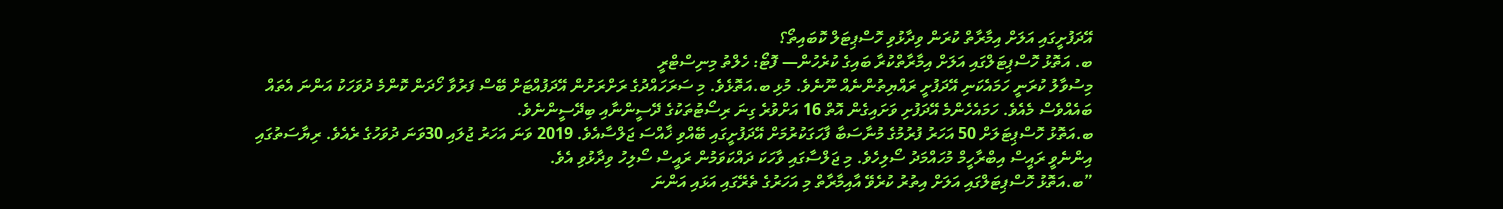އޭދަފުށީގައި އަލަށް އިމާރާތް ކުރަން ވިދާޅުވި ހޮސްޕިޓަލް ކޮބައިތޯ؟
ބ. އަތޮޅު ހޮސްޕިޓަލްގައި އަލަށް އިމާރާތްކުރާ ބައިގެ ކުރެހުން— ފޮޓޯ: ހެލްތު މިނިސްޓްރީ
މިސުވާލު ކުރަނީ ހަމައެކަނި އޭދަފުށީ ރައްޔިތުންނެއް ނޫނެވެ. މުޅި ބ.އަތޮޅެވެ. މި ސަރަހައްދުގެ ރަށްރަށުން އޭދަފުއްޓަށް ބޭސް ފަރުވާ ހޯދަން ކޮންމެ ދުވަހަކު އަންނަ އެތައް ބައެއްވެސް މެއެވެ. ހަމައެހެންމެ އޭދަފުށި ވަށައިގެން އޮތް 16 އަށްވުރެ ގިނަ ރިސޯޓުތަކުގެ ދޭސީންނާއި ބިދޭސީންނެވެ.
ބ.އަތޮޅު ހޮސްޕިޓަލަށް 50 އަހަރު ފުރުމުގެ މުނާސަބާ ފާހަގަކުރުމަށް އޭދަފުށީގައި ބޭއްވި ޚާއްސަ ޖަލްސާއެވެ. 2019 ވަނަ އަހަރު ޖުލައި 30ވަނަ ދުވަހުގެ ރެއެވެ. ރިޔާސަތުގައި އިންނެވީ ރައީސް އިބްރާހީމް މުހައްމަދު ސޯލިހެވެ. މި ޖަލްސާގައި ވާހަކަ ދައްކަވަމުން ރައީސް ސޯލިހު ވިދާޅުވި އެވެ.
”ބ.އަތޮޅު ހޮސްޕިޓަލްގައި އަލަށް އިތުރު ކުރެވޭ އާއިމާރާތް މި އަހަރުގެ ތެރޭގައި އަޅައި އަންނަ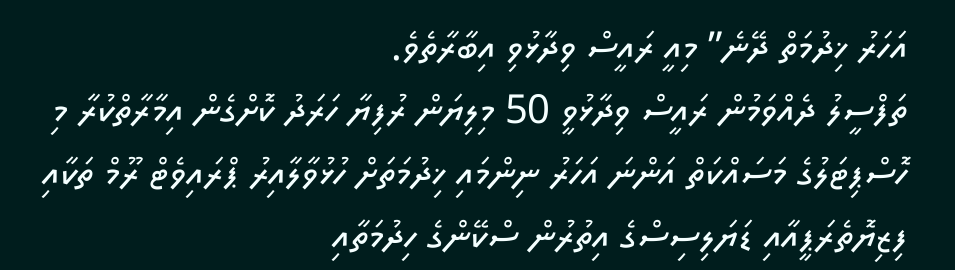އަހަރު ޚިދުމަތް ދޭނެ” މިއީ ރައީސް ވިދާޅުވި އިބާރާތެވެ.
ތަފްސީލު ދެއްވަމުން ރައީސް ވިދާޅުވީ 50 މިލިޔަން ރުފިޔާ ހަރަދު ކޮށްގެން އިމާރާތްކުރާ މި ހޮސްޕިޓަލުގެ މަސައްކަތް އަންނަ އަހަރު ނިންމައި ޚިދުމަތަށް ހުޅުވާލާއިރު ޕްރައިވެޓް ރޫމް ތަކާއި ފިޒިޔޮތެރަޕީއާއި ޑަޔަލިސިސްގެ އިތުރުން ސްކޭންގެ ހިދުމަތާއި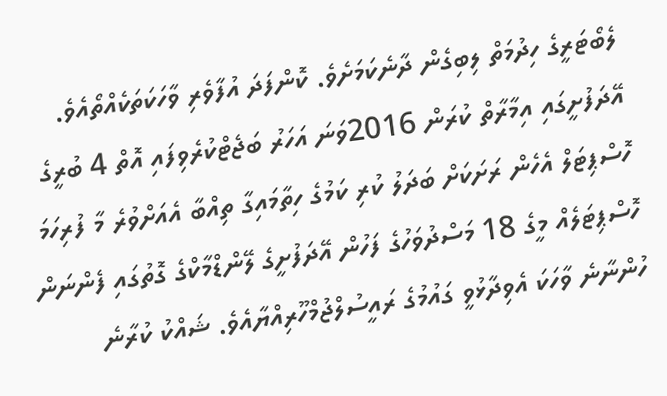ލެބޯޓަރީގެ ހިދުމަތް ލިބިގެން ދާނެކަމަށެވެ. ކޮންފަދަ އުފާވެރި ވާހަކަތަކެއްތޯއެވެ.
އޭދަފުށީގައި އިމާރާތް ކުރަން 2016ވަނަ އަހަރު ބަޖެޓްކުރެވިފައި އޮތް 4 ބުރީގެ ހޮސްޕިޓަލް އެހެން ރަށަކަށް ބަދަލު ކުރި ކަމުގެ ހިތާމައިގާ ތިއްބާ އެއަށްވުރެ މާ ފުރިހަމަ ހޮސްޕިޓަލެއް މީގެ 18 މަސްދުވަހުގެ ފަހުން އޭދަފުށީގެ ލޭންޑްމާކްގެ ގޮތުގައި ފެންނަން ހުންނާނެ ވާހަކަ އެވިދާޅުވީ ގައުމުގެ ރައީސުލްޖުމްހޫރިއްޔާއެވެ. ޝައްކު ކުރާނެ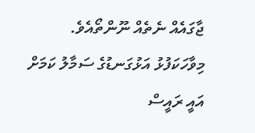ޖާގައެއް ނެތެއް ނޫންތޯއެވެ.
މިވާހަކަފުޅު އަޅުގަނޑުގެ ސަމާލު ކަމަށް އައީ ރައީސް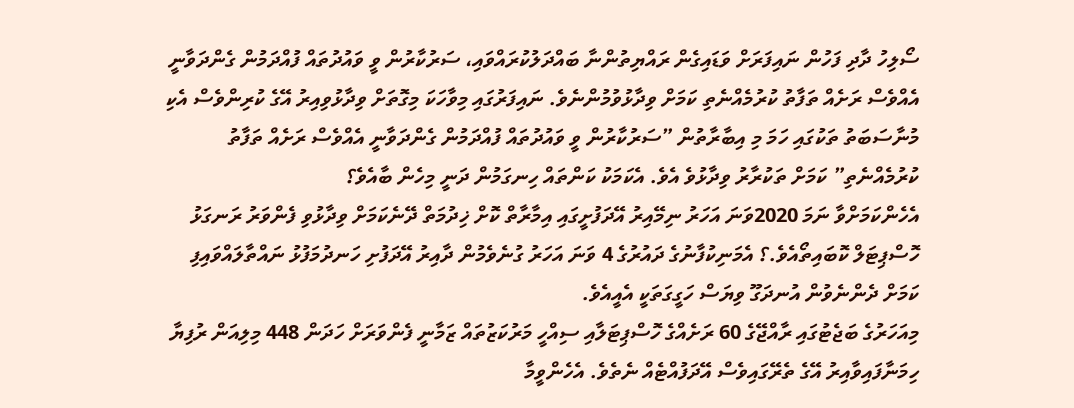ސޯލިހު ދާދި ފަހުން ނައިފަރަށް ވަޑައިގެން ރައްޔިތުންނާ ބައްދަލުކުރައްވައި، ސަރުކާރުން ވީ ވައުދުތައް ފުއްދަމުން ގެންދަވާނީ އެއްވެސް ރަށެއް ތަފާތު ކުރުމެއްނެތި ކަމަށް ވިދާޅުވުމުންނެވެ. ނައިފަރުގައި މިވާހަކަ މިގޮތަށް ވިދާޅުވިއިރު އޭގެ ކުރިންވެސް އެކި މުނާސަބަތު ތަކުގައި ހަމަ މި އިބާރާތުން ”ސަރުކާރުން ވީ ވައުދުތައް ފުއްދަމުން ގެންދަވާނީ އެއްވެސް ރަށެއް ތަފާތު ކުރުމެއްނެތި” ކަމަށް ތަކުރާރު ވިދާޅުވެ އެވެ. އެކަމަކު ކަންތައް ހިނގަމުން ދަނީ މިހެން ބާއެވެ؟
އެހެންކަމަށްވާ ނަމަ 2020ވަނަ އަހަރު ނިމޭއިރު އޭދަފުށީގައި އިމާރާތް ކޮށް ޚިދުމަތް ދޭނެކަމަށް ވިދާޅުވި ފެންވަރު ރަނގަޅު ހޮސްޕިޓަލް ކޮބައިތޯއެވެ.؟ އެމަނިކުފާނުގެ ދައުރުގެ 4 ވަނަ އަހަރު ގުނެވެމުން ދާއިރު އޭދަފުށި ހަނދުމަފުޅު ނައްތާލައްވައިފި ކަމަށް ދެންނެވުން އުނދަގޫ ވިޔަސް ހަގީގަތަކީ އެއީއެވެ.
މިއަހަރުގެ ބަޖެޓުގައި ރާއްޖޭގެ 60 ރަށެއްގެ ހޮސްޕިޓަލާއި ސިއްހީ މަރުކަޒުތައް ޒަމާނީ ފެންވަރަށް ހަދަން 448 މިލިއަން ރުފިޔާ ހިމަނާފައިވާއިރު އޭގެ ތެރޭގައިވެސް އޭދަފުއްޓެއް ނެތެވެ. އެހެންވީމާ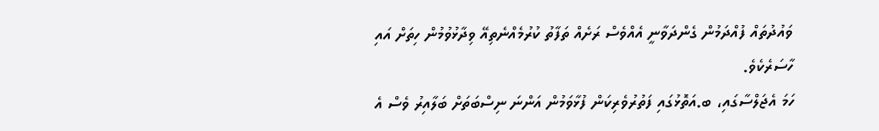ވައުދުތައް ފުއްދަމުން ގެންދަވާނީ އެއްވެސް ރަށެއް ތަފާތު ކުރުމެއްނެތިއޭ ވިދާޅުވުމުން ހިތަށް އައި ހާސަރެކެވެ.
ހަމަ އެޖަލްސާގައި، ބ.އަތޮޅުގައި ފަތުރުވެރިކަން ފުޅާވަމުން އަންނަ ނިސްބަތަށް ބަލާއިރު ވެސް އެ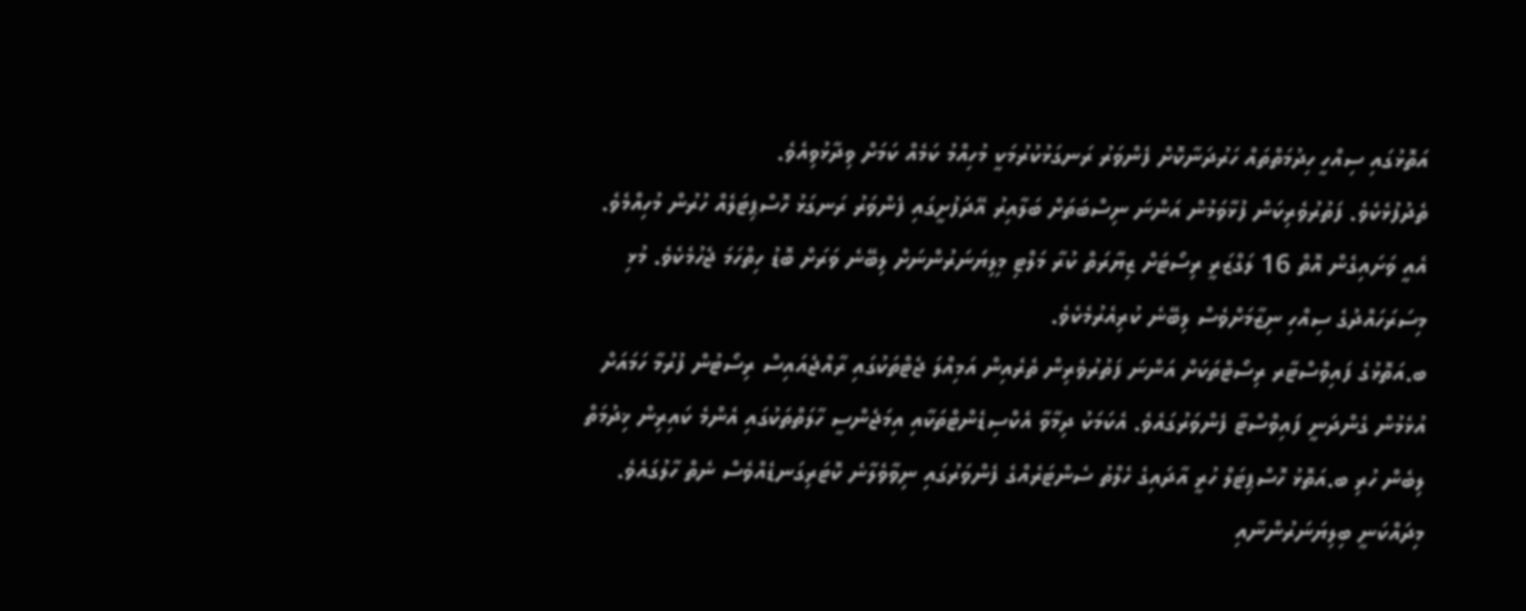އަތޮޅުގައި ސިއްހީ ހިދުމަތްތައް ހަރުދަނާކޮށް ފެންވަރު ރަނގަޅުކުރުމަކީ މުހިއްމު ކަމެއް ކަމަށް ވިދާޅުވިއެވެ.
ތެދުފުޅެކެވެ. ފަތުރުވެރިކަން ފުޅާވަމުން އަންނަ ނިސްބަތަށް ބަލާއިރު އޭދަފުށީގައި ފެންވަރު ރަނގަޅު ހޮސްޕިޓަލެއް ހުރުން މުހިއްމެވެ. އެއީ ވަށައިގެން އޮތް 16 ލަގްޒަރީ ރިސޯޓަށް ޒިޔާރަތް ކުރާ މަލްޓި މިލިޔަނަރުންނަށް ލިބޭނެ ވަރަށް ބޮޑު ހިތްހަމަ ޖެހުމެކެވެ. މުޅި މިސަރަހައްދުގެ ސިއްހި ނިޒާމަށްވެސް ލިބޭނެ ކުރިއެރުމެކެވެ.
ބ.އަތޮޅުގެ ފައިވްސްޓާރ ރިސޯޓްތަކަށް އަންނަ ފަތުރުވެރިން ތެރެއިން އަމިއްލަ ޖެޓްތަކުގައި ރާއްޖެއައިސް ރިސޯޓުން ފުރުމާ ހަމައަށް އުޅެމުން ގެންދަނީ ފައިވްސްޓާ ފެންވަރުގައެވެ. އެކަމަކު ދިމާވާ އެކްސިޑެންޓްތަކާއި އިމަޖެންސީ ހާލަތްތަކުގައި އެންމެ ކައިރިން ޚިދުމަތް ލިބެން ހުރި ބ.އަތޮޅު ހޮސްޕިޓަލް ހުރީ އާދައިގެ ހެލްތު ސެންޓަރެއްގެ ފެންވަރުގައި ނިވާވެލާނެ ކޮޓަރިގަނޑެއްވެސް ނެތް ހާލުގައެވެ. މިދައްކަނީ ބިލިޔަނަރުންނާއި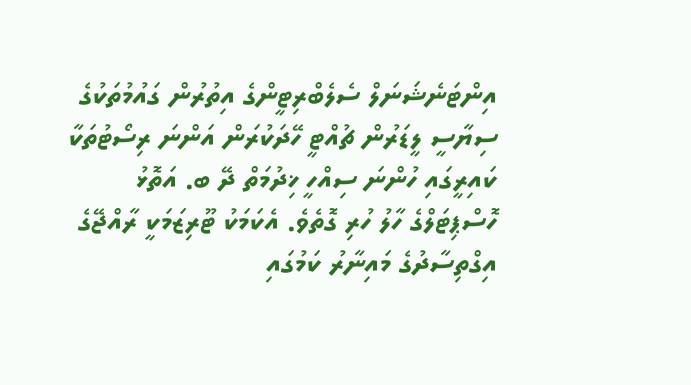އިންޓަނެޝަނަލް ސެލެބްރިޓީންގެ އިތުރުން ގައުމުތަކުގެ ސިޔާސީ ލީޑަރުން ޗުއްޓީ ހޭދަކުރަން އަންނަ ރިސޯޓުތަކާ ކައިރީގައި ހުންނަ ސިއްހީ ޚިދުމަތް ދޭ ބ. އަތޮޅު ހޮސްޕިޓަލްގެ ހާލު ހުރި ގޮތެވެ. އެކަމަކު ޓޫރިޒަމަކީ ރާއްޖޭގެ އިގްތިސާދުގެ މައިނާރު ކަމުގައި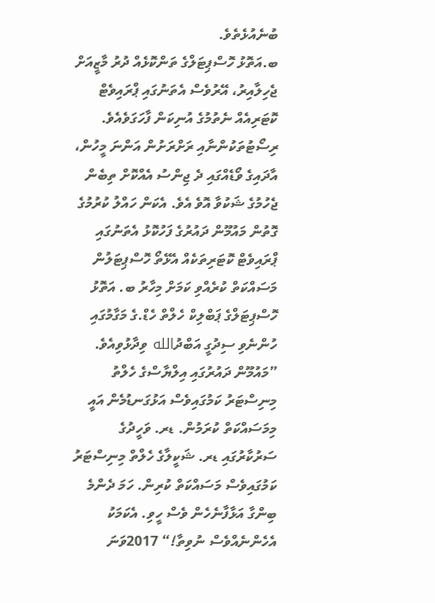ބުނެއުޅެތެވެ.
ބ.އަތޮޅު ހޮސްޕިޓަލްގެ ތަންކޮޅެއް ދުރު މާޒީއަށް ޖެހިލާއިރު، އޭރުވެސް އެތަނުގައި ޕްރައިވެޓް ކޮޓަރިއެއް ނެތުމުގެ އުނިކަން ފާހަގަވެއެވެ. ރިސޯޓުތަކުންނާއި ރަށްރަށުން އަންނަ މީހުން، އާދައިގެ ވޯޑެއްގައި ދެ ޖިންސު އެއްކޮށް ތިބެން ޖެހުމުގެ ޝަކުވާ އޮވެ އެވެ. އެކަން ހައްލު ކުރުމުގެ ގޮތުން މައުމޫން ދައުރުގެ ފަހުކޮޅު އެތަނުގައި ޕްރައިވެޓް ކޮޓަރިތަކެއް އެޅޭތޯ ހޮސްޕިޓަލުން މަސައްކަތް ކުރެއްވި ކަމަށް މިހާރު ބ. އަތޮޅު ހޮސްޕިޓަލްގެ ޕަބްލިކް ހެލްތް ހެޑް.ގެ މަގާމުގައި ހުންނެވި ސިދުގީ އަބްދުالله ވިދާޅުވިއެވެ.
”މައުމޫން ދައުރުގައި އިލްޔާސްގެ ހެލްތު މިނިސްޓަރު ކަމުގައިވެސް އަޅުގަނޑުމެން އައީ މިމަސައްކަތް ކުރަމުން. ޑރ. ވަހީދުގެ ސަރުކާރުގައި ޑރ. ޝަކީލާގެ ހެލްތް މިނިސްޓަރު ކަމުގައިވެސް މަސައްކަތް ކުރިން. ހަމަ ދެންމެ ބިންގާ އަޅާފާނެހެން ވެސް ހީވި. އެކަމަކު އެހެންނެއްވެސް ނުވިތާ!“ 2017ވަނަ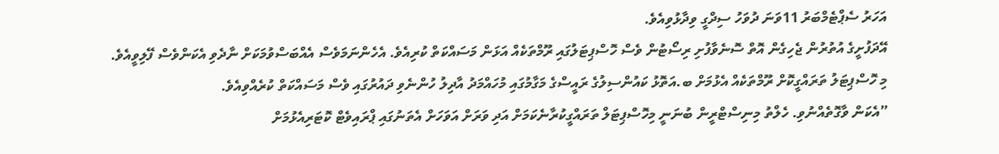އަހަރު ސެޕްޓެމްބަރު 11ވަނަ ދުވަހު ސިދްގީ ވިދާޅުވިއެވެ.
އޭދަފުށީގެ އުތުރުން ޖެހިގެން އޮތް ސޮނެވާފުށި ރިސޯޓުން ވެސް ހޮސްޕިޓަލުގައި ރޫމްތަކެއް އަޅަން މަސައްކަތް ކުރިއެވެ. އެހެންނަމަވެސް އެއްބަސްވުމަކަށް ނާދެވި އެކަންވެސް ފޭލިވީއެވެ.
މި ހޮސްޕިޓަލު ތަރައްގީކޮށް ރޫމްތަކެއް އެޅުމަށް ބ.އަތޮޅު ކައުންސިލުގެ ރައީސްގެ މަގާމުގައި މުހައްމަދު އާދިލު ހުންނެވި ދައުރުގައި ވެސް މަސައްކަތް ކުރެއްވިއެވެ.
”އެކަން ވާގޮތެއްނުވި. ހެލްތު މިނިސްޓްރީން ބުނަނީ މިހޮސްޕިޓަލް ތަރައްގީކުރާނެކަމަށް އަދި ވަރަށް އަވަހަށް އެތަނުގައި ޕްރައިވެޓް ކޮޓަރިއެޅުމަށް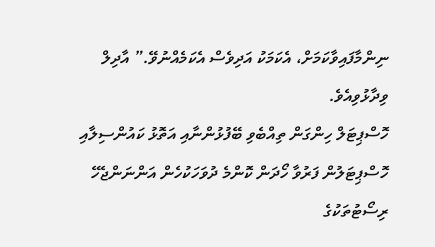ނިންމާފައިވާކަމަށް، އެކަމަކު އަދިވެސް އެކަމެއްނުވޭ.” އާދިލް ވިދާޅުވިއެވެ.
ހޮސްޕިޓަލް ހިންގަން ތިއްބެވި ބޭފުޅުންނާއި އަތޮޅު ކައުންސިލާއި ހޮސްޕިޓަލުން ފަރުވާ ހޯދަން ކޮންމެ ދުވަހަކުހެން އަންނަންޖެހޭ ރިސޯޓުތަކުގެ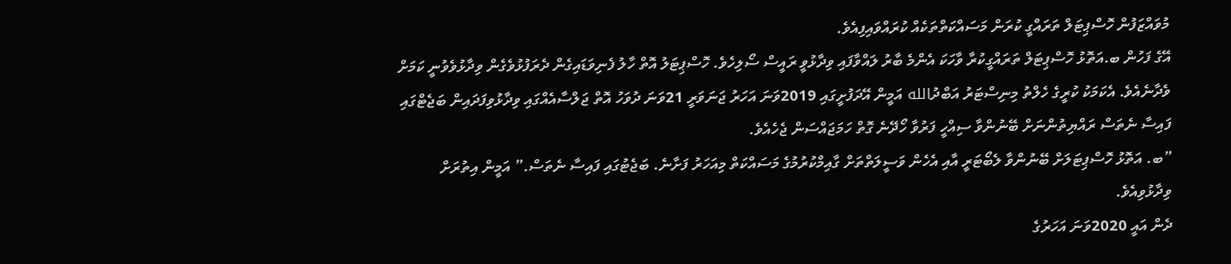މުވައްޒަފުން ހޮސްޕިޓަލް ތަރައްގީ ކުރަން މަސައްކަތްތަކެއް ކުރައްވައިފިއެވެ.
އޭގެ ފަހުން ބ.އަތޮޅު ހޮސްޕިޓަލް ތަރައްގީކުރާ ވާހަކަ އެންމެ ބާރު ލައްވާފައި ވިދާޅުވީ ރައީސް ސޯލިހެވެ. ހޮސްޕިޓަލު އޮތް ހާލު ފެނިވަޑައިގެން ދެރަފުޅުވެގެން ވިދާޅުވެވުނީ ކަމަށް ވެދާނެއެވެ. އެކަމަކު ކުރީގެ ހެލްތު މިނިސްޓަރު އަބްދުالله އަމީން އޭދަފުށީގައި 2019ވަނަ އަހަރު ޖަނަވަރީ 21ވަނަ ދުވަހު އޮތް ޖަލްސާއެއްގައި ވިދާޅުވިފަދައިން ބަޖެޓްގައި ފައިސާ ނެތަސް ރައްޔިތުންނަށް ބޭނުންވާ ސިއްހީ ފަރުވާ ހޯދޭނެ ގޮތް ހަމަޖައްސަން ޖެހެއެވެ.
”ބ. އަތޮޅު ހޮސްޕިޓަލަށް ބޭނުންވާ ލެބޯޓަރީ އާއި އެހެން ވަސީލަތްތަށް ގާއިމްކުރުމުގެ މަސައްކަތް މިއަހަރު ފަށާނެ. ބަޖެޓުގައި ފައިސާ ނެތަސް.” އަމީން އިތުރަށް ވިދާޅުވިއެވެ.
ދެން އައީ 2020ވަނަ އަހަރުގެ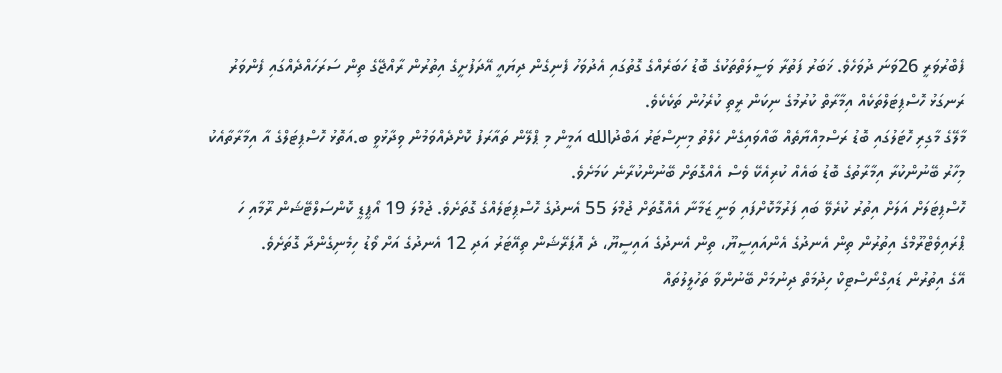ފެބްރުވަރީ 26ވަނަ ދުވަހެވެ. ޚަބަރު ފަތުރާ ވަސީލަތްތަކުގެ ބޮޑު ހަބަރެއްގެ ގޮތުގައި އެދުވަހު ފެނިގެން ދިޔައީ އޭދަފުށީގެ އިތުރުން ރާއްޖޭގެ ތިން ސަރަހައްދެއްގައި ފެންވަރު ރަނގަޅު ހޮސްޕިޓަލްތަކެއް އިމާރާތް ކުރުމުގެ ނިކަން ރީތި ކުރެހުން ތަކެކެވެ.
މާލޭގެ މާގިރި ހޮޓަލުގައި ބޮޑު ރަސްމިއްޔާތެއް ބާއްވައިގެން ހެލްތު މިނިސްޓަރު އަބްދުالله އަމީން މި ޕްލޭން ތައާރަފު ކޮށްދެއްވަމުން ވިދާޅުވީ ބ.އަތޮޅު ހޮސްޕިޓަލްގެ އާ އިމާރާތާއެކު މިހާރު ބޭނުންކުރާ އިމާރާތުގެ ބޮޑު ބައެއް ކުރިއެކޭ ވެސް އެއްގޮތަށް ބޭނުންކުރާނެ ކަމަށެވެ.
ހޮސްޕިޓަލަށް އަލަށް އިތުރު ކުރެވޭ ބައި ފަރުމާކޮށްފައި ވަނީ ޒަމާނާ އެއްގޮތަށް ޖުމްލަ 55 އެނދުގެ ހޮސްޕިޓަލެއްގެ ގޮތަށެވެ. ޖުމްލަ 19 އޯޕީޑީ ކޮންސަލްޓޭޝަން ރޫމާއި ހަ ޕްރައިވެޓްރޫމްގެ އިތުރުން ތިން އެނދުގެ އެންއައިސީޔޫ، ތިން އެނދުގެ އައިސީޔޫ، ދެ އޮޕަރޭޝަން ތިއޭޓަރު އަދި 12 އެނދުގެ އަށް ވޯޑު ހިމެނިގެންދާ ގޮތަށެވެ.
އޭގެ އިތުރުން ޑައިގްނޯސްޓިކް ހިދުމަތް ދިނުމަށް ބޭނުންވާ ތަހުލީލުތައް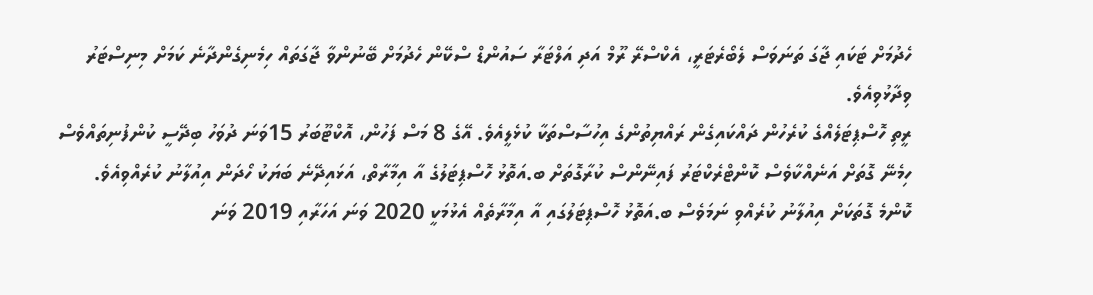ހެދުމަށް ޓަކައި ޖާގަ ތަނަވަސް ލެބޯރެޓަރީ، އެކްސްރޭ ރޫމް އަދި އަލްޓަރާ ސައުންޑް ސްކޭން ހެދުމަށް ބޭނުންވާ ޖާގަތައް ހިމެނިގެންދާނެ ކަމަށް މިނިސްޓަރު ވިދާޅުވިއެވެ.
ރީތި ހޮސްޕިޓަލެއްގެ ކުރެހުން ދައްކައިގެން ރައްޔިތުންގެ އިހުސާސްތަކާ ކުޅެލީއެވެ. އޭގެ 8 މަސް ފަހުން، އޮކްޓޫބަރު 15ވަނަ ދުވަހު ބިދޭސީ ކުންފުނިތައްވެސް ހިމެނޭ ގޮތަށް އަނެއްކާވެސް ކޮންޓްރެކްޓަރު ފައިނޭންސް ކުރާގޮތަށް ބ.އަތޮޅު ހޮސްޕިޓަލުގެ އާ އިމާރާތް، އަޅައިދޭނެ ބަޔަކު ހޯދަން އިއުލާނު ކުރެއްވިއެވެ.
ކޮންމެ ގޮތަކަށް އިއުލާނު ކުރެއްވި ނަމަވެސް ބ.އަތޮޅު ހޮސްޕިޓަލުގައި އާ އިމާރާތެއް އެޅުމަކީ 2020 ވަނަ އަހަރާއި 2019 ވަނަ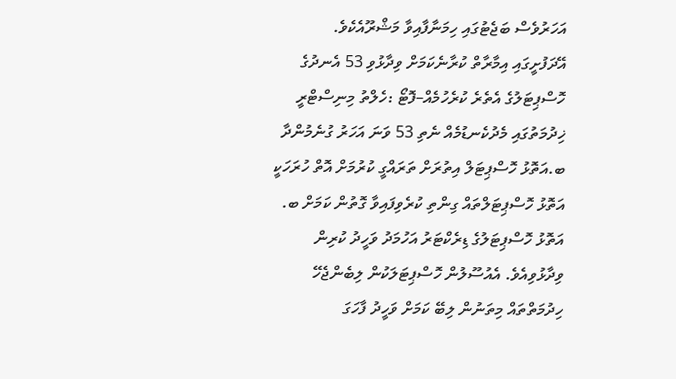އަހަރުވެސް ބަޖެޓުގައި ހިމަނާފާއިވާ މަޝްރޫއެކެވެ.
އޭދަފުށީގައި އިމާރާތް ކުރާނެކަމަށް ވިދާޅުވި 53 އެނދުގެ ހޮސްޕިޓަލުގެ އެތެރެ ކުރެހުމެއް–ފޮޓޯ :ހެލްތު މިނިސްޓްރީ
ޚިދުމަތުގައި މެދުކެނޑުމެއް ނެތި 53 ވަނަ އަހަރު ގުނެމުންދާ ބ.އަތޮޅު ހޮސްޕިޓަލް އިތުރަށް ތަރައްގީ ކުރުމަށް އޮތް ހުރަހަކީ އަތޮޅު ހޮސްޕިޓަލްތައް ގިންތި ކުރެވިފައިވާ ގޮތުން ކަމަށް ބ. އަތޮޅު ހޮސްޕިޓަލުގެ ޑިރެކްޓަރު އަހުމަދު ވަހީދު ކުރިން ވިދާޅުވިއެވެ. އެއުސޫލުން ހޮސްޕިޓަލަކުން ލިބެންޖެހޭ ހިދުމަތްތައް މިތަނުން ލިބޭ ކަމަށް ވަހީދު ފާހަގަ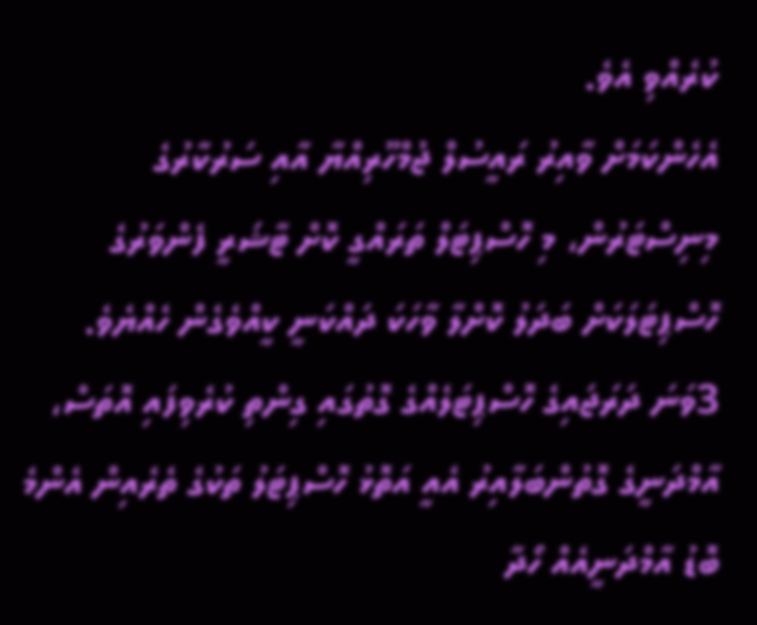ކުރެއްވި އެވެ.
އެހެންކަމަށް ވާއިރު ރައީސުލް ޖުމްހޫރިއްޔާ އާއި ސަރުކާރުގެ މިނިސްޓަރުން، މި ހޮސްޕިޓަލް ތަރައްގީ ކޮށް ޓާޝަރީ ފެންވަރުގެ ހޮސްޕިޓަލަކަށް ބަދަލު ކޮށްލާ ވާހަކަ ދައްކަނީ ކީއްވެގެން ހެއްޔެވެ.
3ވަނަ ދަރަޖައިގެ ހޮސްޕިޓަލެއްގެ ގޮތުގައި ގިންތި ކުރެވިފައި އޮތަސް، އާމްދަނީގެ ގޮތުންބަލާއިރު އެއީ އަތޮޅު ހޮސްޕިޓަލު ތަކުގެ ތެރެއިން އެންމެ ބޮޑު އާމްދަނީއެއް ހޯދާ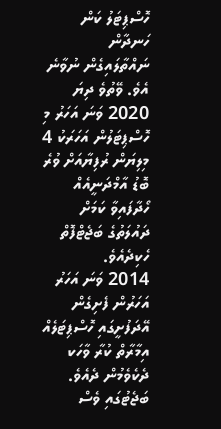ހޮސްޕިޓަލު ކަން ހަނދާން ނައްތާލައިގެން ނުވާނެ އެވެ. ވޭތުވެ ދިޔަ 2020 ވަނަ އަހަރު މި ހޮސްޕިޓަލުން އަހަރަކު 4 މިލިޔަން ރުފިޔާއަށް ވުރެ ބޮޑު އާމްދަނީއެއް ހޯދާފައިވާ ކަމަށް ދައުލަތުގެ ބަޖެޓްފޮތް ހެކިދެއެވެ.
2014 ވަނަ އަހަރު އަހަރުން ފެށިގެން އޭދަފުށީގައި ހޮސްޕިޓަލެއް އިމާރާތް ކުރާ ވާހަކ ދެކެވެމުން ދެއެވެ. ބަޖެޓުގައި ވެސް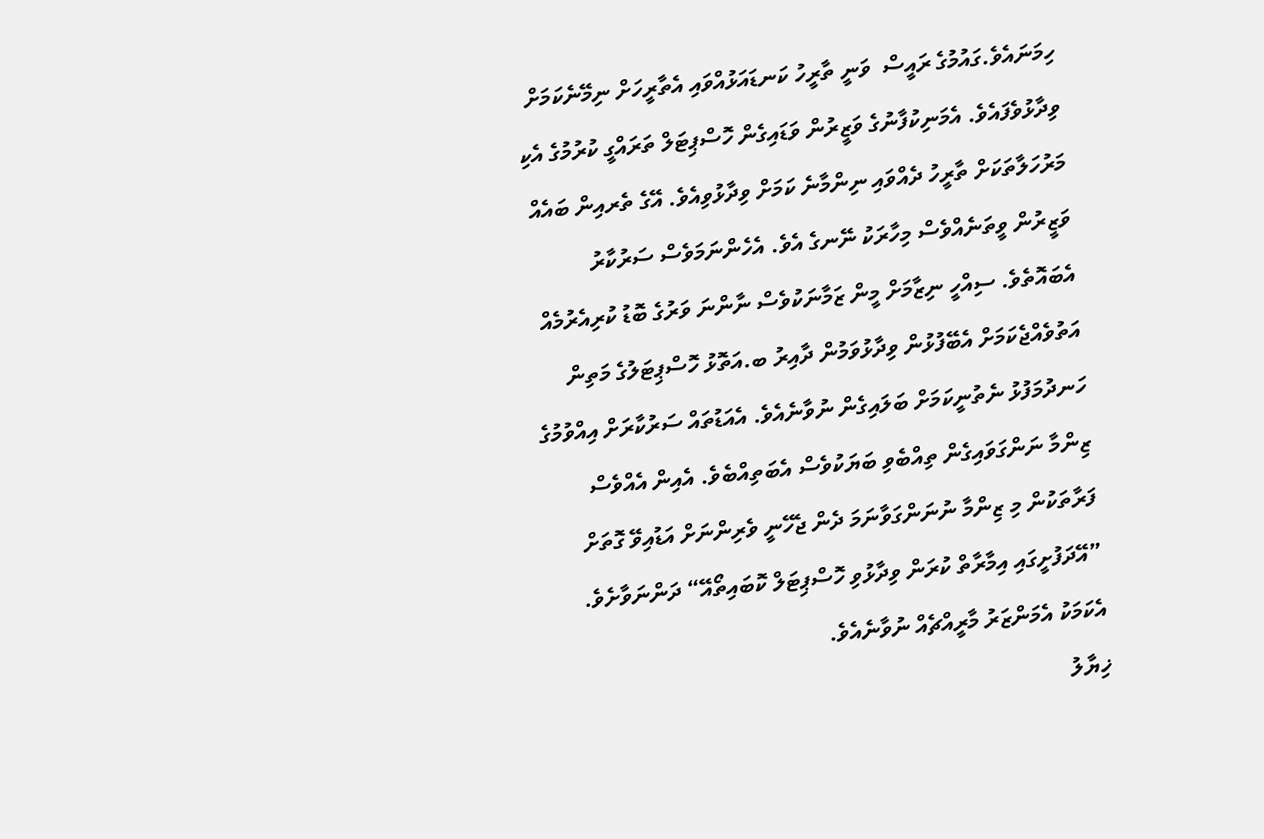ހިމަނައެވެ.ގައުމުގެ ރައީސް  ވަނީ ތާރީހު ކަނޑައަޅުއްވައި އެތާރީހަށް ނިމޭނެކަމަށް ވިދާޅުވެފައެވެ. އެމަނިކުފާނުގެ ވަޒީރުން ވަޑައިގެން ހޮސްޕިޓަލް ތަރައްގީ ކުރުމުގެ އެކި މަރުހަލާތަކަށް ތާރީހު ދެއްވައި ނިންމާނެ ކަމަށް ވިދާޅުވިއެވެ. އޭގެ ތެރއިން ބައެއް ވަޒީރުން ވީތަނެއްވެސް މިހާރަކު ނޭނގެ އެވެ. އެހެންނަމަވެސް ސަރުކާރު އެބައޮތެވެ. ސިއްހީ ނިޒާމަށް މީން ޒަމާނަކުވެސް ނާންނަ ވަރުގެ ބޮޑު ކުރިއެރުމެއް އަތުވެއްޖެކަމަށް އެބޭފުޅުން ވިދާޅުވަމުން ދާއިރު ބ.އަތޮޅު ހޮސްޕިޓަލުގެ މަތިން ހަނދުމަފުޅު ނެތުނީކަމަށް ބަލައިގެން ނުވާނެއެވެ. އެއަޑުތައް ސަރުކާރަށް އިއްވުމުގެ ޒިންމާ ނަންގަވައިގެން ތިއްބެވި ބަޔަކުވެސް އެބަތިއްބެވެ. އެއިން އެއްވެސް ފަރާތަކުން މި ޒިންމާ ނުނަންގަވާނަމަ ދެން ޖެހޭނީ ވެރިންނަށް އަޑުއިވޭ ގޮތަށް ”އޭދަފުށީގައި އިމާރާތް ކުރަން ވިދާޅުވި ހޮސްޕިޓަލް ކޮބައިތޯއޭ“ ދަންނަވާށެވެ. އެކަމަކު އެމަންޒަރު މާރީއްޗެއް ނުވާނެއެވެ.
ޚިޔާލު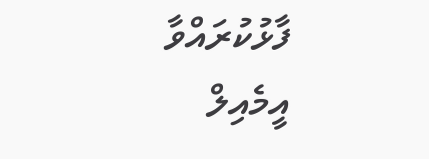ފާޅުކުރައްވާ
އީމެއިލް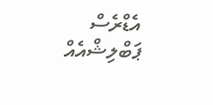އެޑްރެސް ޕަބްލިޝްއެއް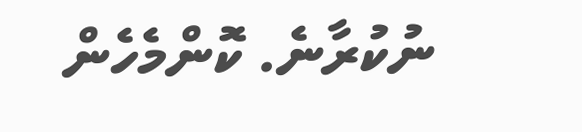ނުކުރާނެ. ކޮންމެހެން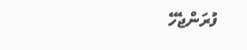ފުރަންޖެހޭ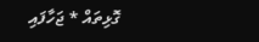ގޮޅިތައް * ޖަހާފައި